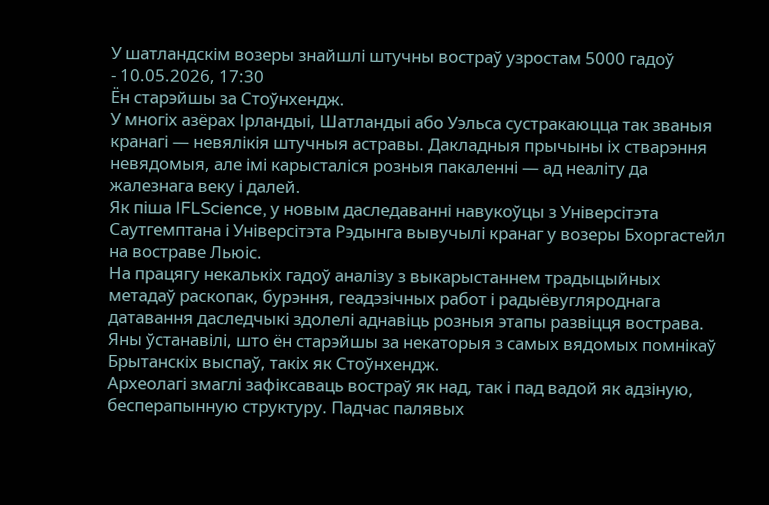У шатландскім возеры знайшлі штучны востраў узростам 5000 гадоў
- 10.05.2026, 17:30
Ён старэйшы за Стоўнхендж.
У многіх азёрах Ірландыі, Шатландыі або Уэльса сустракаюцца так званыя кранагі — невялікія штучныя астравы. Дакладныя прычыны іх стварэння невядомыя, але імі карысталіся розныя пакаленні — ад неаліту да жалезнага веку і далей.
Як піша IFLScience, у новым даследаванні навукоўцы з Універсітэта Саутгемптана і Універсітэта Рэдынга вывучылі кранаг у возеры Бхоргастейл на востраве Льюіс.
На працягу некалькіх гадоў аналізу з выкарыстаннем традыцыйных метадаў раскопак, бурэння, геадэзічных работ і радыёвугляроднага датавання даследчыкі здолелі аднавіць розныя этапы развіцця вострава. Яны ўстанавілі, што ён старэйшы за некаторыя з самых вядомых помнікаў Брытанскіх выспаў, такіх як Стоўнхендж.
Археолагі змаглі зафіксаваць востраў як над, так і пад вадой як адзіную, бесперапынную структуру. Падчас палявых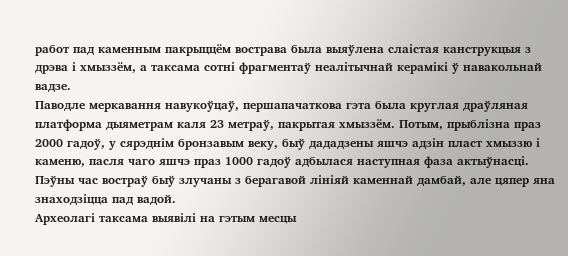работ пад каменным пакрыццём вострава была выяўлена слаістая канструкцыя з дрэва і хмыззём, а таксама сотні фрагментаў неалітычнай керамікі ў навакольнай вадзе.
Паводле меркавання навукоўцаў, першапачаткова гэта была круглая драўляная платформа дыяметрам каля 23 метраў, пакрытая хмыззём. Потым, прыблізна праз 2000 гадоў, у сярэднім бронзавым веку, быў дададзены яшчэ адзін пласт хмыззю і каменю, пасля чаго яшчэ праз 1000 гадоў адбылася наступная фаза актыўнасці. Пэўны час востраў быў злучаны з берагавой лініяй каменнай дамбай, але цяпер яна знаходзіцца пад вадой.
Археолагі таксама выявілі на гэтым месцы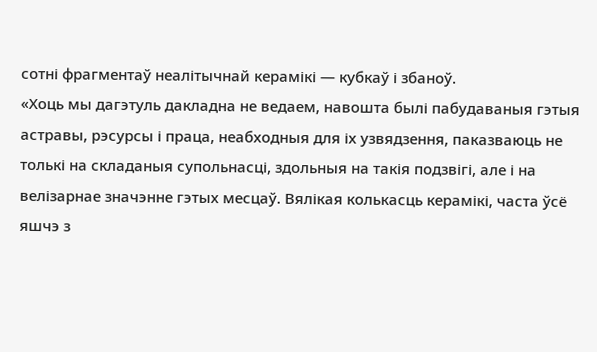сотні фрагментаў неалітычнай керамікі — кубкаў і збаноў.
«Хоць мы дагэтуль дакладна не ведаем, навошта былі пабудаваныя гэтыя астравы, рэсурсы і праца, неабходныя для іх узвядзення, паказваюць не толькі на складаныя супольнасці, здольныя на такія подзвігі, але і на велізарнае значэнне гэтых месцаў. Вялікая колькасць керамікі, часта ўсё яшчэ з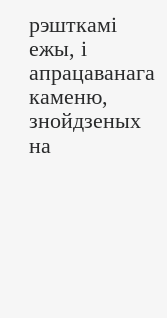рэшткамі ежы, і апрацаванага каменю, знойдзеных на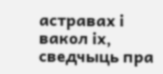астравах і вакол іх, сведчыць пра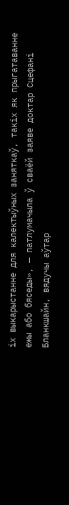іх выкарыстанне для калектыўных заняткаў, такіх як прыгатаванне ежы або бяседы», — патлумачыла ў сваёй заяве доктар Сцефані Бланкшайн, вядучы аўтар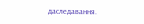даследавання.